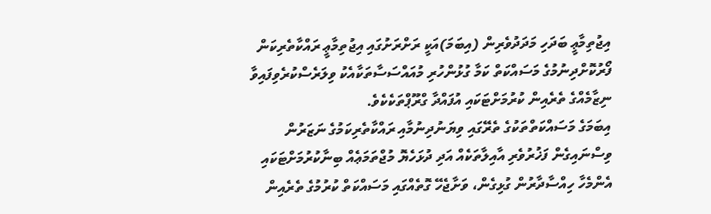އިޖުތިމާޢީ ބަދަހި މަދަދުވެރިން (އިބަމަ)އަކީ ރަށްރަށުގައި އިޖުތިމާޢީ ރައްކާތެރިކަން ފޯރުކޮށްދިނުމުގެ މަސައްކަތް ކަމާ ގުޅުންހުރި މުއައްސަސާތަކާއެކު ވިލަރެސްކުރެވިފައިވާ ނިޒާމެއްގެ ތެރެއިން ކުރުމަށްޓަކައި އުފައްދާ ގްރޫޕްތަކެކެވެ.
އިބަމަގެ މަސައްކަތްތަކުގެ ތެރޭގައި ވިޔަނުދިނުމާއި ރައްކާތެރިކަމުގެ ނަޒަރުން ވިސްނައިގެން ފަޚުރުވެރި އާއިލާތަކެއް އަދި ދުޅަހެޔޮ މުޖްތަމަޢެއް ބިނާކުރުމަށްޓަކައި އެންމެހާ ހިއްސާދާރުން ގުޅިގެން، ވަށާޖެހޭ ގޮތެއްގައި މަސައްކަތް ކުރުމުގެ ތެރެއިން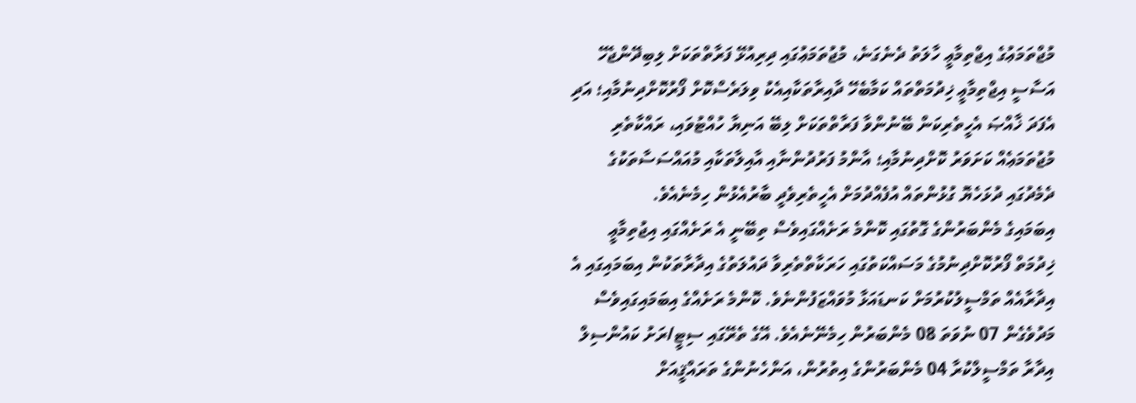މުޖްތަމަޢުގެ އިޖްތިމާޢީ ހާލަތު ދެނެގަނެ، މުޖުތަމަޢުގައި ދިރިއުޅޭ ފަރާތްތަކަށް ލިބިދޭންޖެހޭ އަސާސީ އިޖްތިމާޢީ ޚިދުމަތްތައް ކަމާބެހޭ ދާއިރާތަކާއިއެކު ވިލަރެސްކޮށް ފޯރުކޮށްދިނުމާއި؛ އަދި އެފަދަ ޚާއްޞަ އެހީތެރިކަން ބޭނުންވާ ފަރާތްތަކަށް ލިބޭ އަނިޔާ ހުއްޓުވައި، ރައްކާތެރި މުޖުތަމަޢެއް ކަށަވަރު ކޮށްދިނުމާއި؛ އާންމު ފަރުދުންނާއި އާއިލާތަކާއި މުއައްސަސާތަކުގެ ދެމެދުގައި ދުޅަހެޔޮ ގުޅުންތައް އުފެއްދުމަށް އެހީތެރިވެދީ ބާރުއެޅުން ހިމެނެއެވެ.
އިބަމައިގެ މެންބަރުންގެ ގޮތުގައި ކޮންމެ ރަށެއްގައިވެސް ތިބޭނީ އެ ރަށެއްގައި އިޖުތިމާޢީ ޚިދުމަތް ފޯރުކޮށްދިނުމުގެ މަސައްކަތުގައި ހަރަކާތްތެރިވާ ދައުލަތުގެ އިދާރާތަކުން އިބަމައިގައި އެ އިދާރާއެއް ތަމްސީލުކުރުމަށް ކަނޑައަޅާ މުވައްޒަފުންނެވެ. ކޮންމެ ރަށެއްގެ އިބަމައިގައިވެސް މަދުވެގެން 07 ނުވަތަ 08 މެންބަރުން ހިމެނޭނެއެވެ. އޭގެ ތެރޭގައި ސިޓީ/ރަށު ކައުންސިލް އިދާރާ ތަމްސީލްކުރާ 04 މެންބަރުންގެ އިތުރުން، އަންހެނުންގެ ތަރައްޤީއަށް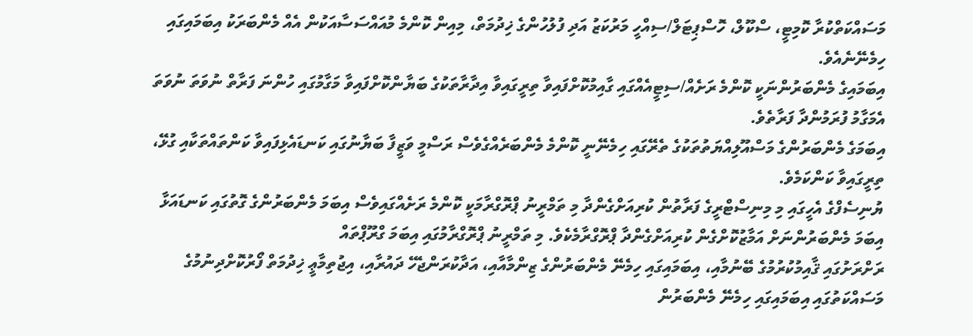މަސައްކަތްކުރާ ކޮމިޓީ، ސްކޫލް، ހޮސްޕިޓަލް/ސިއްހީ މަރުކަޒު އަދި ފުލުހުންގެ ޚިދުމަތް، މިއިން ކޮންމެ މުއައްސަސާއަކުން އެއް މެންބަރަކު އިބަމައިގައި ހިމެނޭނެއެވެ.
އިބަމައިގެ މެންބަރުންނަކީ ކޮންމެ ރަށެއް/ސިޓީއެއްގައި ގާއިމުކޮށްފައިވާ ތިރީގައިވާ އިދާރާތަކުގެ ބަޔާންކޮށްފައިވާ މަގާމުގައި ހުންނަ ފަރާތް ނުވަތަ ނުވަތަ އެމަގާމު ފުރަމުންދާ ފަރާތެވެ.
އިބަމަގެ މެންބަރުންގެ މަސްއޫލިއްޔަތުތަކުގެ ތެރޭގައި ހިމެނޭނީ ކޮންމެ މެންބަރެއްގެވެސް ރަސްމީ ވަޒީފާ ބަޔާނުގައި ކަނޑައެޅިފައިވާ ކަންތައްތަކާއި ގުޅޭ، ތިރީގައިވާ ކަންކަމެވެ.
ޔުނިސެފްގެ އެހީގައި މި މިނިސްޓްރީގެ ފަރާތުން ކުރިއަށްގެންދާ މި ތަމްރީނު ޕްރޮގްރާމަކީ ކޮންމެ ރަށެއްގައިވެސް އިބަމަ މެންބަރުންގެ ގޮތުގައި ކަނޑައަޅާ އިބަމަ މެންބަރުންނަށް އަމާޒުކޮށްގެން ކުރިއަށްގެންދާ ޕްރޮގްރާމެކެވެ. މި ތަމްރީނު ޕްރޮގްރާމުގައި އިބަމަ ގްރޫޕްތައް
ރަށްރަށުގައި ޤާއިމުކުރުމުގެ ބޭނުމާއި، އިބަމައިގައި ހިމެނޭ މެންބަރުންގެ ޒިންމާއާއި، އަދާކުރަންޖެހޭ ދައުރާއި، އިޖުތިމާޢީ ޚިދުމަތް ފޯރުކޮށްދިނުމުގެ މަސައްކަތުގައި އިބަމައިގައި ހިމެނޭ މެންބަރުން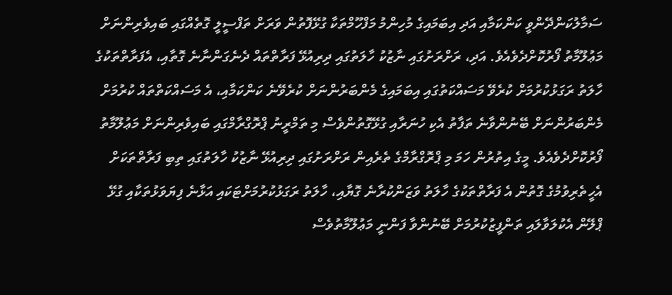ސަމާލުކަންދޭންވީ ކަންކަމާއި އަދި އިބަމައިގެ މުހިންމު މަފްހޫމްތަކާ ގުޅޭފޮތުން ވަރަށް ތަފްސީލީ ގޮތެއްގައި ބައިވެރިންނަށް މަޢުލޫމާތު ފޯރުކޮށްދެވެއެވެ. އަދި، ރަށްރަށުގައި ނާޒުކު ހާލަތުގައި ދިރިއުޅޭ ފަރާތްތައް ދެނެގަންނާނެ ގޮތާއި، އެފަރާތްތަކުގެ ހާލަތު ރަގަޅުކުރުމަށް ކުރެވޭ މަސައްކަތުގައި އިބަމައިގެ މެންބަރުންނަށް ކުރެވޭނެ ކަންކަމާއި، އެ މަސައްކަތްތައް ކުރުމަށް މެންބަރުންނަށް ބޭނުންވާނެ ތަފާތު އެކި ހުނަރާއި ގުޅޭގޮތުންވެސް މި ތަމްރީނު ޕްރޮގްރާމްގައި ބައިވެރިންނަށް މަޢުލޫމާތު ފޯރުކޮށްދެވެއެވެ. މީގެ އިތުރުން ހަމަ މި ޕްރޮގްރާމްގެ ތެރެއިން ރަށްރަށުގައި ދިރިއުޅޭ ނާޒުކު ހާލަތުގައި ތިބި ފަރާތްތަކަށް އެހީތެރިވުމުގެ ގޮތުން އެ ފަރާތްތަކުގެ ހާލަތު ވަޒަންކުރާނެ ގޮޔާއި، ހާލަތު ރަގަޅުކުރުމަށްޓަކައި އަޅާނެ ފިޔަވަޅުތަކާއި ގުޅޭ ޕްލޭން އެކުލަވާލައި ތަންފީޒުކުރުމަށް ބޭނުންވާ ފަންނީ މަޢުލޫމާތުވެސް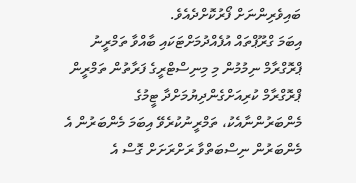ބައިވެރިންނަށް ފޯރުކޮށްދެއެވެ.
އިބަމަ ގްރޫޕްތައް އުފެއްދުމަށްޓަކައި ބާއްވާ ތަމްރީނު ޕްރޮގްރާމް ނިމުމުން މި މިނިސްޓްރީގެ ފަރާތުން ތަމްރީން ޕްރޮގްރާމް ކުރިއަށްގެންދިޔުމަށްދާ ޓީމުގެ މެންބަރުންނާއެކު، ތަމްރީނުކުރެވޭ އިބަމަ މެންބަރުން އެ މެންބަރުން ނިސްބަތްވާ ރަށްރަށަށް ގޮސް އެ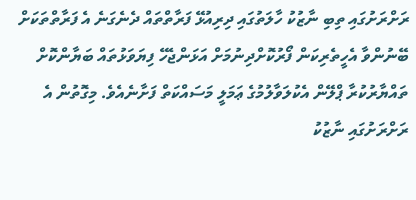ރަށްރަށުގައި ތިބި ނާޒުކު ހާލަތުގައި ދިރިއުޅޭ ފަރާތްތައް ދެނެގަނެ އެ ފަރާތްތަކަށް ބޭނުންވާ އެހީތެރިކަން ފޯރުކޮށްދިނުމަށް އަޅަންޖެހޭ ފިޔަވަޅުތައް ބަޔާންކޮށް ތައްޔާރުކުރާ ޕްލޭން އެކުލަވާލުމުގެ ޢަމަލީ މަސައްކަތް ފަށާނެއެވެ. މިގޮތުން އެ ރަށްރަށުގައި ނާޒުކު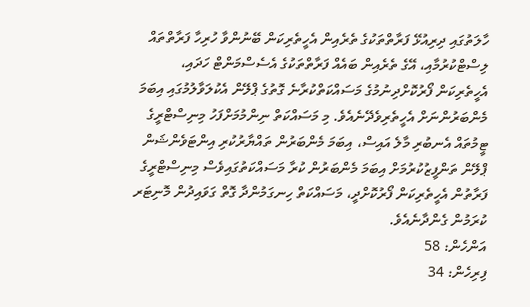ހާލަތުގައި ދިރިއުޅޭ ފަރާތްތަކުގެ ތެރެއިން އެހީތެރިކަން ބޭނުންވާ ހުރިހާ ފަރާތްތައް ލިސްޓްކުރުމާއި، އޭގެ ތެރެއިން ބައެއް ފަރާތްތަކުގެ އެސެސްމަންޓް ހަދައި، އެހީތެރިކަން ފޯރުކޮށްދިނުމުގެ މަސައްކަތްކުރާނެ ގޮތުގެ ޕްލޭން އެކުލަވާލުމުގައި އިބަމަ މެންބަރުންނަށް އެހީތެރިވެދޭނެއެވެ. މި މަސައްކަތް ނިންމުމަށްފަހު މިނިސްޓްރީގެ ޓީމުތައް އެނބުރި މާލެ އައިސް، އިބަމަ މެންބަރުން ތައްޔާރުކުރި އިންޓަވެންޝަން ޕްލޭން ތަންފީޒުކުރުމަށް އިބަމަ މެންބަރުން ކުރާ މަސައްކަތުގައިވެސް މިނިސްޓްރީގެ ފަރާތުން އެހީތެރިކަން ފޯރުކޮށްދީ، މަސައްކަތް ހިނގަމުންދާ ގޮތް ގަވައިދުން މޮނިޓަރ ކުރަމުން ގެންދާނެއެވެ.
އަންހެން: 58
ފިރިހެން: 34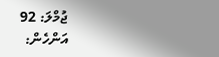ޖުމްލަ: 92
އަންހެން: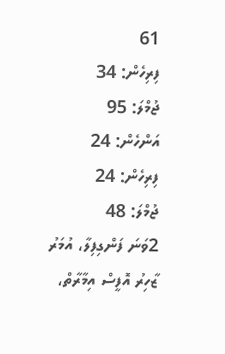61
ފިރިހެން: 34
ޖުމްލަ: 95
އަންހެން: 24
ފިރިހެން: 24
ޖުމްލަ: 48
2ވަނަ ފަންގިފިލާ، އުމަރު ޒާހިރު އޮފީސް އިމާރާތް،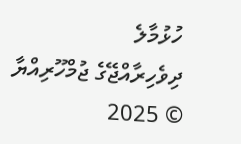ހުޅުމާލެ
ދިވެހިރާއްޖޭގެ ޖުމްހޫރިއްޔާ
© 2025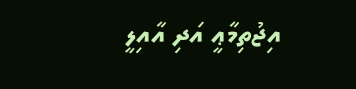އިޖުތިމާޢީ އަދި އާއިލީ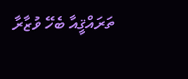ތަރައްޤީއާ ބެހޭ ވުޒާރާ